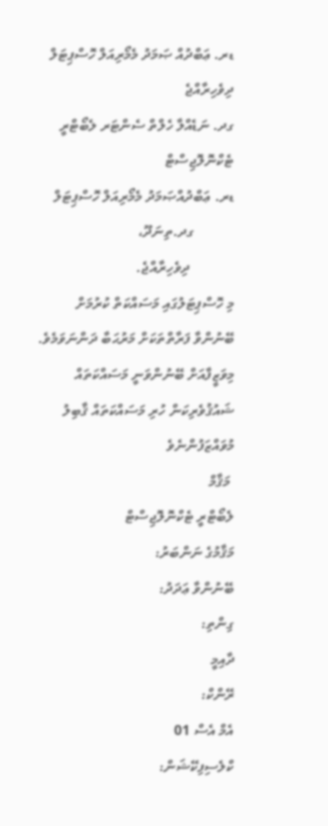ޑރ. ޢަބްދުއް ޞަމަދު މެމޯރިއަލް ހޮސްޕިޓަލް
ދިވެހިރާއްޖެ
ގދ. ނަޑެއްލާ ހެލްތް ސެންޓަރ ލެބޯޓްރީ ޓެކްނޮލޮޖިސްޓް
ޑރ. ޢަބްދުއްޞަމަދު މެމޯރިއަލް ހޮސްޕިޓަލް
           ގދ.ތިނަދޫ،
            ދިވެހިރާއްޖެ.
މި ހޮސްޕިޓަލުގައި މަސައްކަތް ކުރުމަށް ބޭނުންވާ ފަރާތްތަކަށް މަރުޙަބާ ދަންނަވަމެވެ. މިވަޒީފާއަށް ބޭނުންވަނީ މަސައްކަތައް ޝައުޤުވެރިކަން ހުރި މަސައްކަތައް ޤާބިލު މުވައްޒަފުންނެވެ
 މަޤާމް
ލެބޯޓްރީ ޓެކްނޮލޮޖިސްޓް
މަޤާމުގެ ނަންބަރު:
ބޭނުންވާ ޢަދަދު:
ގިންތި:
ދާއިމީ
ރޭންކް:
އެމް އެސް 01
ކްލެސިފިކޭޝަން: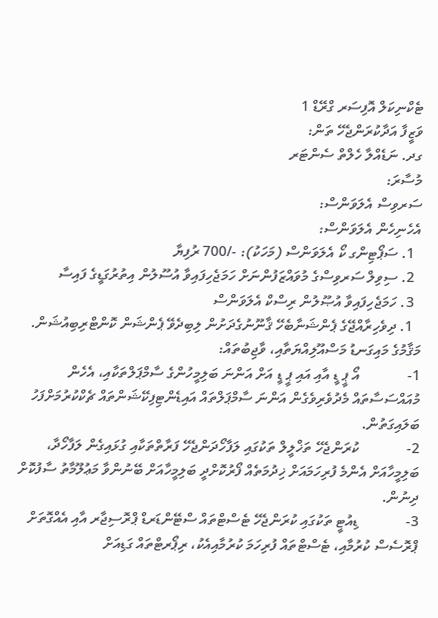ޓެކްނިކަލް އޮފިސަރ ގްރޭޑް 1
ވަޒީފާ އަދާކުރަންޖެހޭ ތަން:
ގދ. ނަޑެއްލާ ހެލްތް ސެންޓަރ
މުސާރަ:
ސަރވިސް އެލަވަންސް:
އެހެނިހެން އެލަވަންސް:
  1. ސަޕޯޓިންގ ކޯ އެލަވަންސް (މަހަކު): -/700 ރުފިޔާ
  2. ސިވިލް ސަރވިސްގެ މުވައްޒަފުންނަށް ހަމަޖެހިފައިވާ އުސޫލުން އިތުރުގަޑީގެ ފައިސާ
  3. ހަމަޖެހިފައިވާ އުޞޫލުން ރިސްކް އެލަވަންސް
  1. ދިވެހިރާއްޖޭގެ ޕެންޝަނާބެހޭ ޤާނޫނުގެދަށުން ލިބިދެވޭ ޕެންޝަން ކޮންޓްރިބިއުޝަން.
މަޤާމުގެ މައިގަނޑު މަސްއޫލިއްޔަތާއި، ވާޖިބުތައް:
1-             އޯ ޕީ ޑީ އާއި އައި ޕީ ޑީ އަށް އަންނަ ބަލިމީހުންގެ ސާމްޕަލްތަކާއި، އެހެން މުއައްސަސާތައް މެދުވެރިވެގެން އަންނަ ސާމްޕަލްތައް އައިޑެންޓިފިކޭޝަންތައް ޗެކްކުރުމަށްފަހު ބަލައިގަތުން.
2-             ކުރަންޖެހޭ ތަޚްލީލް ތަކުގައި ލަފާހޯދަންޖެހޭ ފަރާތްތަކާއި ގުޅައިގެން ލަފާހޯދާ، ބަލިމީހާއަށް އެންމެ ފުރިހަމައަށް ޚިދުމަތެއް ފޯރުކޮށްދީ ބަލިމީހާއަށް ބޭނުންވާ މަޢުލޫމާތު ސާފުކޮށް ދިނުން.
3-             ޑިއުޓީ ތަކުގައި ކުރަންޖެހޭ ޓެސްޓްތައް ސްޓޭންޑަރޑް ޕްރޮސިޖާރ އާއި އެއްގޮތަށް ޕްރޮސެސް ކުރުމާއި، ޓެސްޓްތައް ފުރިހަމަ ކުރުމާއިއެކު، ރިޕޯރޓްތައް ގަޑިއަށް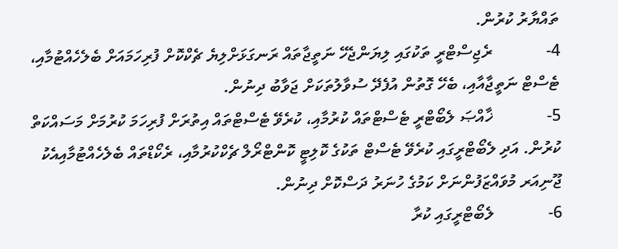ތައްޔާރު ކުރުން.
4-             ރެޖިސްޓްރީ ތަކުގައި ލިޔަންޖެހޭ ނަތީޖާތައް ރަނގަޅަށްލިޔެ ޗެކްކޮށް ފުރިހަމައަށް ބެލެހެއްޓުމާއި، ޓެސްޓް ނަތީޖާއާއި، ބެހޭ ގޮތުން އުފެދޭ ސުވާލުތަކަށް ޖަވާބު ދިނުން.
5-             ޚާއްޞަ ލެބޯޓްރީ ޓެސްޓްތައް ކުރުމާއި، ކުރެވޭ ޓެސްޓްތައް އިތުރަށް ފުރިހަމަ ކުރުމަށް މަސައްކަތް ކުރުން. އަދި ލެބޯޓްރީގައި ކުރެވޭ ޓެސްޓް ތަކުގެ ކޮލިޓީ ކޮންޓްރޯލް ޗެކްކުރުމާއި، ރެކޯޑްތައް ބެލެހެއްޓުމާއިއެކު ޖޫނިއަރ މުވައްޒަފުންނަށް ކަމުގެ ހުނަރު ދަސްކޮށް ދިނުން.
6-             ލެބޯޓްރީގައި ކުރާ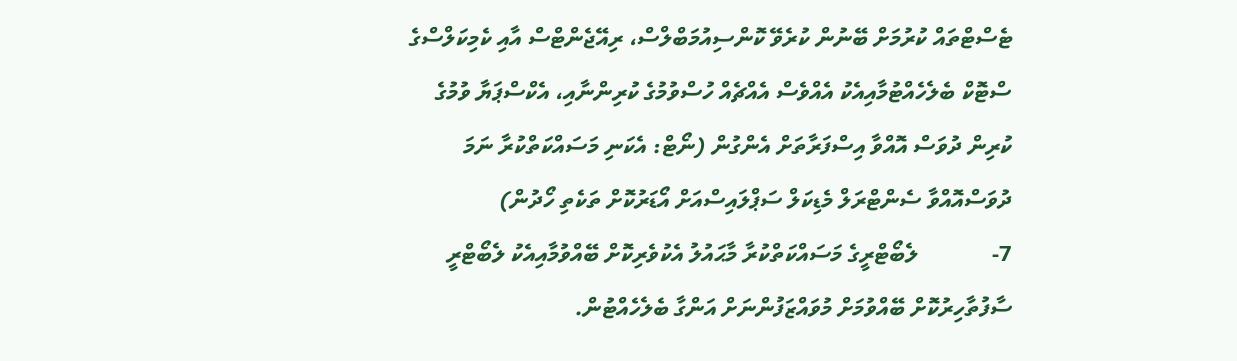ޓެސްޓްތައް ކުރުމަށް ބޭނުން ކުރެވޭ ކޮންސިއުމަބްލްސް، ރިއޭޖެންޓްސް އާއި ކެމިކަލްސްގެ ސްޓޮކް ބެލެހެއްޓުމާއިއެކު އެއްވެސް އެއްޗެއް ހުސްވުމުގެ ކުރިންނާއި، އެކްސްޕަޔާ ވުމުގެ ކުރިން ދުވަސް އޮއްވާ އިސްފަރާތަށް އެންގުން (ނޯޓް: އެކަނި މަސައްކަތްކުރާ ނަމަ ދުވަސްއޮއްވާ ސެންޓްރަލް މެޑިކަލް ސަޕްލައިސްއަށް އޯޑަރުކޮށް ތަކެތި ހޯދުން)
7-             ލެބޯޓްރީގެ މަސައްކަތްކުރާ މާޙައުލު އެކުވެރިކޮށް ބޭއްވުމާއިއެކު ލެބޯޓްރީ ސާފުތާހިރުކޮށް ބޭއްވުމަށް މުވައްޒަފުންނަށް އަންގާ ބެލެހެއްޓުން.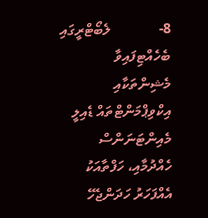8-             ލެބޯޓްރީގައި ބެހެއްޓިފައިވާ މެޝިންތަކާއި އިކްވިޕްމަންޓްތައް ޑެއިލީ މެއިންޓަނަންސް ހެއްދުމާއި، ހަފްތާއަކު އެއްފަހަރު ހަދަންޖެހޭ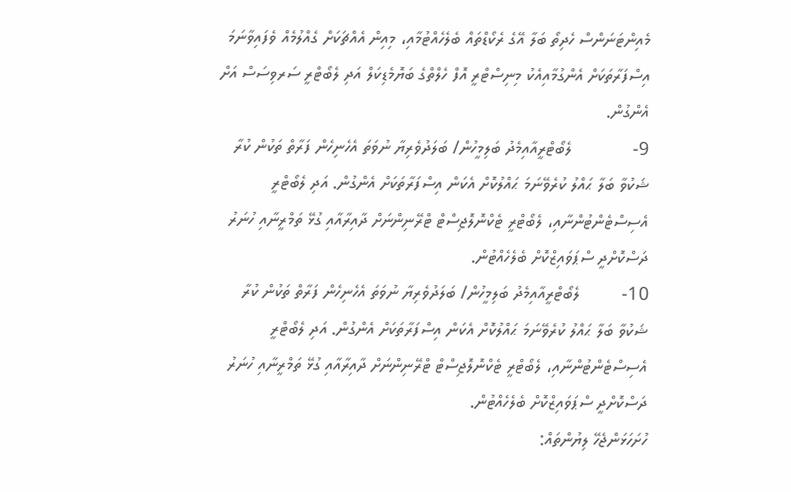މެއިންޓަނަންސް ހެދިތޯ ބަލާ އޭގެ ރެކޯޑްތައް ބެލެހެއްޓުމާއި، މިއިން އެއްޗަކަށް ގެއްލުމެއް ވެފައިވާނަމަ އިސްފަރާތަކަށް އެންގުމާއިއެކު މިނިސްޓްރީ އޮފް ހެލްތްގެ ބަޔޮމެޑިކަލް އަދި ލެބޯޓްރީ ސަރވިސަސް އަށް އެންގުން.
9-             ލެބޯޓްރީއާއިމެދު ބަލިމީހުން/ ބަލަދުވެރިޔާ ނުވަތަ އެހެނިހެން ފަރާތް ތަކުން ކުރާ ޝަކުވާ ބަލާ ޙައްލު ކުރެވޭނަމަ ޙައްލުކޮށް އެކަން އިސްފަރާތަކަށް އެންގުން. އަދި ލެބޯޓްރީ އެސިސްޓެންޓުންނާއި، ލެބޯޓްރީ ޓެކްނޮލޮޖިސްޓް ޓްރޭނިންނަށް ދާއިރާއާއި ގުޅޭ ތަމްރީނާއި ހުނަރު ދަސްކޮށްދީ ސްޕަވައިޒްކޮށް ބެލެހެއްޓުން.
10-         ލެބޯޓްރީއާއިމެދު ބަލިމީހުން/ ބަލަދުވެރިޔާ ނުވަތަ އެހެނިހެން ފަރާތް ތަކުން ކުރާ ޝަކުވާ ބަލާ ޙައްލު ކުރެވޭނަމަ ޙައްލުކޮށް އެކަން އިސްފަރާތަކަށް އެންގުން. އަދި ލެބޯޓްރީ އެސިސްޓެންޓުންނާއި، ލެބޯޓްރީ ޓެކްނޮލޮޖިސްޓް ޓްރޭނިންނަށް ދާއިރާއާއި ގުޅޭ ތަމްރީނާއި ހުނަރު ދަސްކޮށްދީ ސްޕަވައިޒްކޮށް ބެލެހެއްޓުން.
ހުށަހަޅަންޖެހޭ ލިޔުންތައް: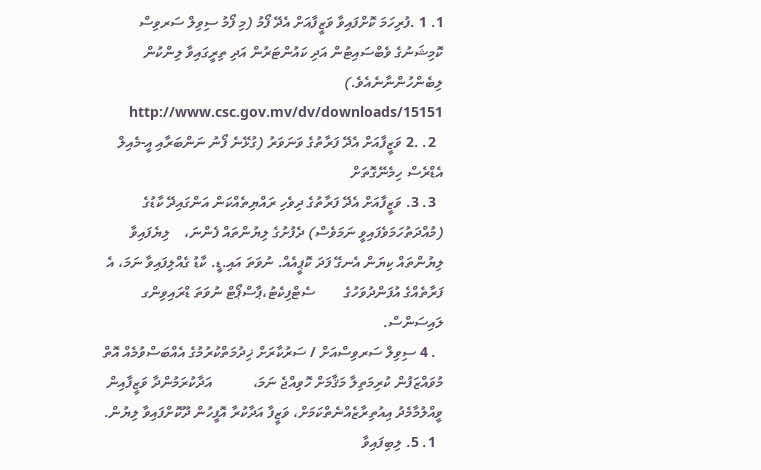1. 1 .ފުރިހަމަ ކޮށްފައިވާ ވަޒީފާއަށް އެދޭ ފޯމު (މި ފޯމު ސިވިލް ސަރވިސް ކޮމިޝަނުގެ ވެބްސައިޓުން އަދި ކައުންޓަރުން އަދި ތިރީގައިވާ ލިންކުން ލިބެންހުންނާނެއެވެ.) http://www.csc.gov.mv/dv/downloads/15151
  2. .2 ވަޒީފާއަށް އެދޭ ފަރާތުގެ ވަނަވަރު (ގުޅޭނެ ފޯނު ނަންބަރާއި އީ-މެއިލް އެޑްރެސް ހިމެނޭގޮތަށް
  3. 3. ވަޒީފާއަށް އެދޭ ފަރާތުގެ ދިވެހި ރައްޔިތެއްކަން އަންގައިދޭ ކާޑުގެ (މުއްދަތުހަމަވެފައިވީ ނަމަވެސް) ދެފުށުގެ ލިޔުންތައް ފެންނަ،    ލިޔެފައިވާ ލިޔުންތައް ކިޔަން އެނގޭ ފަދަ ކޮޕީއެއް. ނުވަތަ އައި.ޑީ. ކާޑު ގެއްލިފައިވާ ނަމަ، އެ ފަރާތެއްގެ އުފަންދުވަހުގެ        ސެޓްފިކެޓު،ޕާސްޕޯޓް ނުވަތަ ޑްރައިވިންގ ލައިސަންސް.
  . 4 ސިވިލް ސަރވިސްއަށް / ސަރުކާރަށް ޚިދުމަތްކުރުމުގެ އެއްބަސްވުމެއް އޮތް މުވައްޒަފުން ކުރިމަތިލާ މަޤާމަށް ހޮވިއްޖެ ނަމަ،           އަދާކުރަމުންދާ ވަޒީފާއިން ވީއްލުމާމެދު އިއުތިރާޒެއްނެތްކަމަށް، ވަޒީފާ އަދާކުރާ އޮފީހުން ދޫކޮށްފައިވާ ލިޔުން.
  1. 5. ލިބިފައިވާ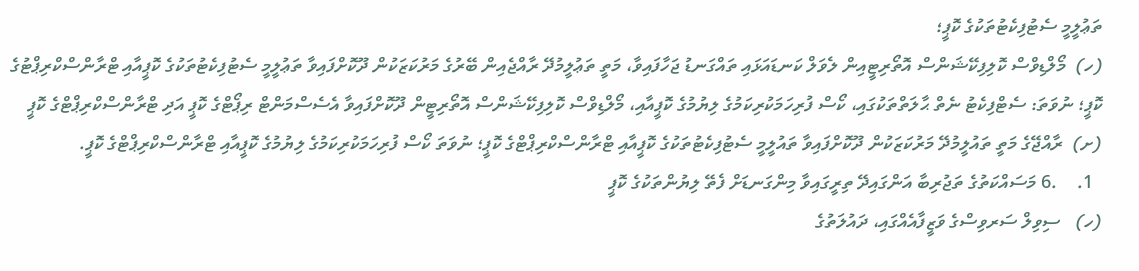ތަޢުލީމީ ސެޓުފިކެޓުތަކުގެ ކޮޕީ؛
(ހ)  މޯލްޑިވްސް ކޮލިފިކޭޝަންސް އޮތޯރިޓީއިން ލެވަލް ކަނޑައަޅައި ތައްގަނޑު ޖަހާފައިވާ، މަތީ ތަޢުލީމުދޭ ރާއްޖެއިން ބޭރުގެ މަރުކަޒަކުން ދޫކޮށްފައިވާ ތަޢުލީމީ ސެޓުފިކެޓުތަކުގެ ކޮޕީއާއި ޓްރާންސްކްރިޕްޓުގެ ކޮޕީ؛ ނުވަތަ: ސެޓްފިކެޓު ނެތް ޙާލަތްތަކުގައި، ކޯސް ފުރިހަމަކުރިކަމުގެ ލިޔުމުގެ ކޮޕީއާއި، މޯލްޑިވްސް ކޮލިފިކޭޝަންސް އޮތޯރިޓީން ދޫކޮށްފައިވާ އެސެސްމަންޓް ރިޕޯޓްގެ ކޮޕީ އަދި ޓްރާންސްކްރިޕްޓްގެ ކޮޕީ
(ށ)  ރާއްޖޭގެ މަތީ ތައުލީމުދޭ މަރުކަޒަކުން ދޫކޮށްފައިވާ ތައުލީމީ ސެޓުފިކެޓުތަކުގެ ކޮޕީއާއި ޓްރާންސްކްރިޕްޓްގެ ކޮޕީ؛ ނުވަތަ ކޯސް ފުރިހަމަކުރިކަމުގެ ލިޔުމުގެ ކޮޕީއާއި ޓްރާންސްކްރިޕްޓްގެ ކޮޕީ.
  1.    .6 މަސައްކަތުގެ ތަޖުރިބާ އަންގައިދޭ ތިރީގައިވާ މިންގަނޑަށް ފެތޭ ލިޔުންތަކުގެ ކޮޕީ
(ހ)   ސިވިލް ސަރވިސްގެ ވަޒީފާއެއްގައި، ދައުލަތުގެ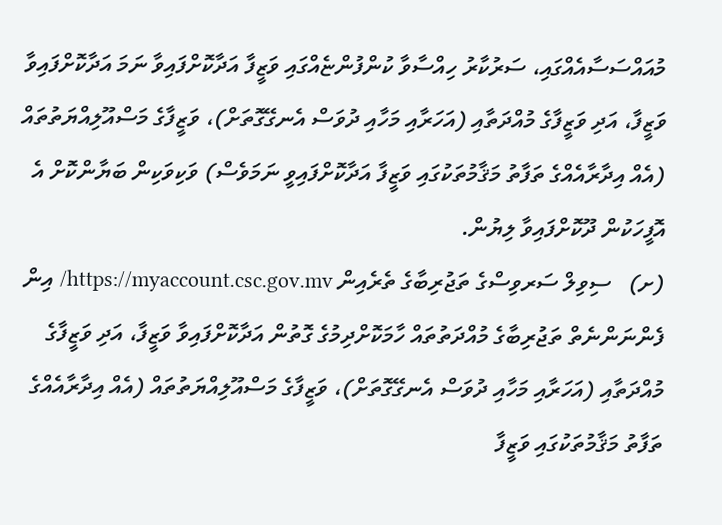މުއައްސަސާއެއްގައި، ސަރުކާރު ހިއްސާވާ ކުންފުންޏެއްގައި ވަޒީފާ އަދާކޮށްފައިވާ ނަމަ އަދާކޮށްފައިވާ ވަޒީފާ، އަދި ވަޒީފާގެ މުއްދަތާއި (އަހަރާއި މަހާއި ދުވަސް އެނގޭގޮތަށް)، ވަޒީފާގެ މަސްއޫލިއްޔަތުތައް (އެއް އިދާރާއެއްގެ ތަފާތު މަޤާމުތަކުގައި ވަޒީފާ އަދާކޮށްފައިވީ ނަމަވެސް) ވަކިވަކިން ބަޔާންކޮށް އެ އޮފީހަކުން ދޫކޮށްފައިވާ ލިޔުން.
(ށ)   ސިވިލް ސަރވިސްގެ ތަޖުރިބާގެ ތެރެއިން https://myaccount.csc.gov.mv/ އިން ފެންނަންނެތް ތަޖުރިބާގެ މުއްދަތުތައް ހާމަކޮށްދިމުގެ ގޮތުން އަދާކޮށްފައިވާ ވަޒީފާ، އަދި ވަޒީފާގެ މުއްދަތާއި (އަހަރާއި މަހާއި ދުވަސް އެނގޭގޮތަށް)، ވަޒީފާގެ މަސްއޫލިއްޔަތުތައް (އެއް އިދާރާއެއްގެ ތަފާތު މަޤާމުތަކުގައި ވަޒީފާ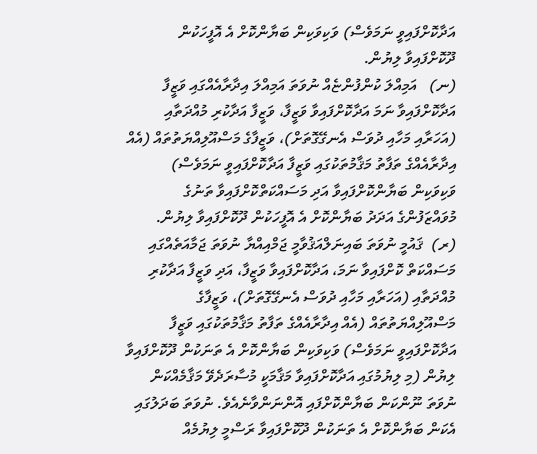އަދާކޮށްފައިވީ ނަމަވެސް) ވަކިވަކިން ބަޔާންކޮށް އެ އޮފީހަކުން ދޫކޮށްފައިވާ ލިޔުން.
(ނ)   އަމިއްލަ ކުންފުންޏެއް ނުވަތަ އަމިއްލަ އިދާރާއެއްގައި ވަޒީފާ އަދާކޮށްފައިވާ ނަމަ އަދާކޮށްފައިވާ ވަޒީފާ، ވަޒީފާ އަދާކުރި މުއްދަތާއި (އަހަރާއި މަހާއި ދުވަސް އެނގޭގޮތަށް)، ވަޒީފާގެ މަސްއޫލިއްޔަތުތައް (އެއް އިދާރާއެއްގެ ތަފާތު މަޤާމުތަކުގައި ވަޒީފާ އަދާކޮށްފައިވީ ނަމަވެސް) ވަކިވަކިން ބަޔާންކޮށްފައިވާ އަދި މަސައްކަތްކޮށްފައިވާ ތަނުގެ މުވައްޒަފުންގެ އަދަދު ބަޔާންކޮށް އެ އޮފީހަކުން ދޫކޮށްފައިވާ ލިޔުން.
(ރ)  ޤައުމީ ނުވަތަ ބައިނަލްއަޤުވާމީ ޖަމްއިއްޔާ ނުވަތަ ޖަމާއަތެއްގައި މަސައްކަތް ކޮށްފައިވާ ނަމަ، އަދާކޮށްފައިވާ ވަޒީފާ، އަދި ވަޒީފާ އަދާކުރި މުއްދަތާއި (އަހަރާއި މަހާއި ދުވަސް އެނގޭގޮތަށް)، ވަޒީފާގެ މަސްއޫލިއްޔަތުތައް (އެއް އިދާރާއެއްގެ ތަފާތު މަޤާމުތަކުގައި ވަޒީފާ އަދާކޮށްފައިވީ ނަމަވެސް) ވަކިވަކިން ބަޔާންކޮށް އެ ތަނަކުން ދޫކޮށްފައިވާ ލިޔުން (މި ލިޔުމުގައި އަދާކޮށްފައިވާ މަޤާމަކީ މުސާރަދެވޭ މަޤާމެއްކަން ނުވަތަ ނޫންކަން ބަޔާންކޮށްފައި އޮންނަންވާނެއެވެ. ނުވަތަ ބަދަލުގައި އެކަން ބަޔާންކޮށް އެ ތަނަކުން ދޫކޮށްފައިވާ ރަސްމީ ލިޔުމެއް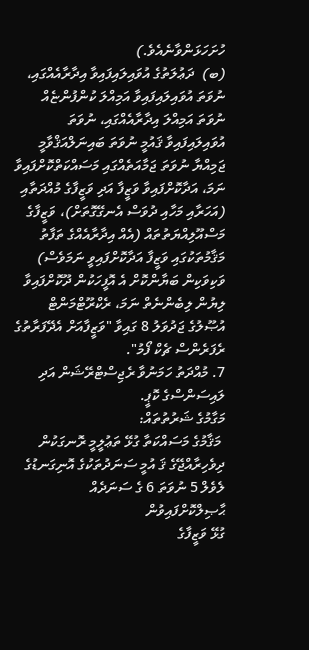ހުށަހަޅަންވާނެއެވެ.)
(ބ)  ދަޢުލަތުގެ އުވައިލައިފައިވާ އިދާރާއެއްގައި، ނުވަތަ އުވައިލައިފައިވާ އަމިއްލަ ކުންފުންޏެއް ނުވަތަ އަމިއްލަ އިދާރާއެއްގައި، ނުވަތަ އުވައިލައިފައިވާ ޤައުމީ ނުވަތަ ބައިނަލްއަޤްވާމީ ޖަމިއްޔާ ނުވަތަ ޖަމާއަތެއްގައި މަސައްކަތްކޮށްފައިވާ ނަމަ، އަދާކޮށްފައިވާ ވަޒީފާ އަދި ވަޒީފާގެ މުއްދަތާއި (އަހަރާއި މަހާއި ދުވަސް އެނގޭގޮތަށް)، ވަޒީފާގެ މަސްއޫލިއްޔަތުތައް (އެއް އިދާރާއެއްގެ ތަފާތު މަޤާމުތަކުގައި ވަޒީފާ އަދާކޮށްފައިވީ ނަމަވެސް) ވަކިވަކިން ބަޔާންކޮށް އެ އޮފީހަކުން ދޫކޮށްފައިވާ ލިޔުން ލިބެންނެތް ނަމަ، ރެކްރޫޓްމަންޓް އުޞޫލުގެ ޖަދުވަލު 8 ގައިވާ "ވަޒީފާއަށް އެދޭފަރާތުގެ ރެފަރެންސް ޗެކް ފޯމު".
7. މުއްދަތު ހަމަނުވާ ރެޖިސްޓްރޭޝަން އަދި ލައިސަންސްގެ ކޮޕީ.
މަގާމުގެ ޝަރުތުތައް:
 މަޤާމުގެ މަސައްކަތާ ގުޅޭ ތަޢުލީމީ ރޮނގަކުން ދިވެހިރާއްޖޭގެ ޤަ އުމީ ސަނަދުތަކުގެ އޮނިގަނޑުގެ ލެވެލް 5 ނުވަތަ 6 ގެ ސަނަދެއް ޙާޞިލްކޮށްފައިވުން
ގުޅޭ ވަޒީފާގެ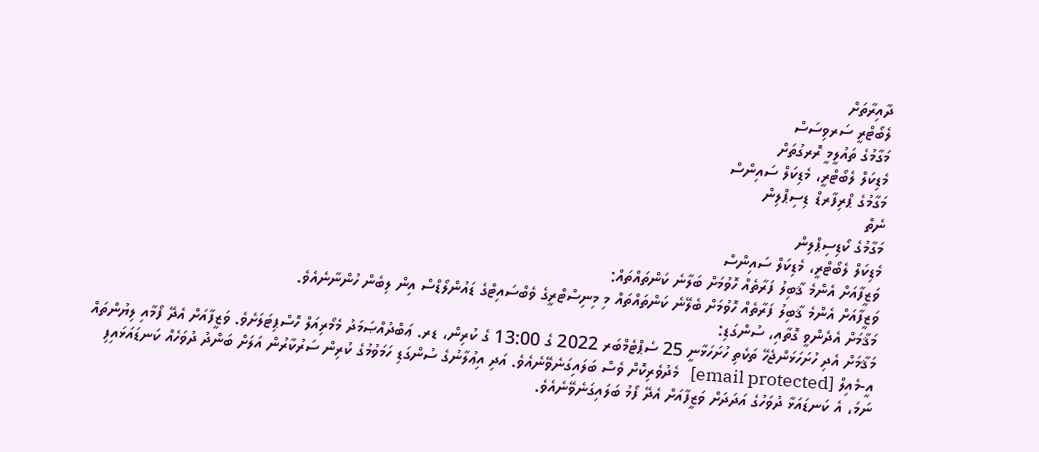ދާއިރާތަށް
ލެބޯޓްރީ ސަރވިސަސް
މަގާމުގެ ތައުލީމީ ރޮރގުތަށް
މެޑިކަލް ލެބޯޓްރީ، މެޑިކަލް ސައިންސް
މަގާމުގެ ޕްރިފާރޑް ޑިސިޕްލިން
ނެތް
މަގާމުގެ ކޯޑިސިޕްލިން
މެޑިކަލް ލެބޯޓްރީ، މެޑިކަލް ސައިންސް
ވަޒީފާއަށް އެންމެ ޤާބިލު ފަރާތެއް ހޮވުމަށް ބަލާނެ ކަންތައްތައް:
ވަޒީފާއަށް އެންމެ ޤާބިލު ފަރާތެއް ހޮވުމަށް ބެލޭނެ ކަންތައްތައް މި މިނިސްޓްރީގެ ވެބްސައިޓްގެ ޑައުންލޯޑްސް އިން ލިބެން ހުންނާނެއެވެ.
މަޤާމަށް އެދެންވީ ގޮތާއި، ސުންގަޑި:
މަޤާމަށް އެދި ހުށަހަޅަންޖެހޭ ތަކެތި ހުށަހަޅާނީ 25 ސެޕްޓެމްބަރ 2022 ގެ 13:00 ގެ ކުރިން، ޑރ. ޢަބްދުއްޞަމަދު މެމޯރިއަލް ހޮސްޕިޓަލަށެވެ. ވަޒީފާއަށް އެދޭ ފޯމާއި ލިޔުންތައް އީ-މެއިލް [email protected]   މެދުވެރިކޮށް ވެސް ބަލައިގަނެވޭނެއެވެ. އަދި އިޢުލާނުގެ ސުންގަޑި ހަމަވުމުގެ ކުރިން ސަރުކާރުން އަލަށް ބަންދު ދުވަހެއް ކަނޑައަޅައިފި ނަމަ، އެ ކަނޑައަޅާ ދުވަހުގެ އަދަދަށް ވަޒީފާއަށް އެދޭ ފޯމު ބަލައިގަނެވޭނެއެވެ.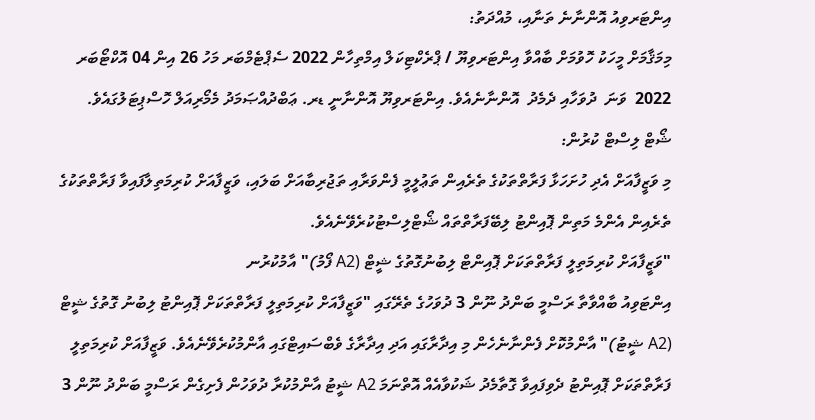އިންޓަރވިއު އޮންނާނެ ތަނާއި، މުއްދަތު:
މިމަޤާމަށް މީހަކު ހޮވުމަށް ބާއްވާ އިންޓަރވިޔޫ / ޕްރެކްޓިކަލް އިމްތިހާން 2022 ސެޕްޓެމްބަރ މަހު 26 އިން 04 އޮކްޓޯބަރ 2022  ވަނަ  ދުވަހާއި ދެމެދު  އޮންނާނެއެވެ. އިންޓަރވިޔޫ އޮންނާނީ ޑރ. ޢަބްދުއްޞަމަދު މެމޯރިއަލް ހޮސްޕިޓަލުގައެވެ.
ޝޯޓް ލިސްޓް ކުރުން:
މި ވަޒީފާއަށް އެދި ހުށަހަޅާ ފަރާތްތަކުގެ ތެރެއިން ތަޢުލީމީ ފެންވަރާއި ތަޖުރިބާއަށް ބަލައި، ވަޒީފާއަށް ކުރިމަތިލާފައިވާ ފަރާތްތަކުގެ ތެރެއިން އެންމެ މަތިން ޕޮއިންޓު ލިބޭފަރާތްތައް ޝޯޓްލިސްޓުކުރެވޭނެއެވެ.
"ވަޒީފާއަށް ކުރިމަތިލީ ފަރާތްތަކަށް ޕޮއިންޓް ލިބުނުގޮތުގެ ޝީޓް (A2 ފޯމު)" އާމުކުރުނ
އިންޓަވިއު ބާއްވާތާ ރަސްމީ ބަންދު ނޫން 3 ދުވަހުގެ ތެރޭގައި "ވަޒީފާއަށް ކުރިމަތިލީ ފަރާތްތަކަށް ޕޮއިންޓު ލިބުނު ގޮތުގެ ޝީޓް (A2 ޝީޓު)" އާންމުކޮށް ފެންނާނެހެން މި އިދާރާގައި އަދި އިދާރާގެ ވެބްސައިޓްގައި އާންމުކުރެވޭނެއެވެ. ވަޒީފާއަށް ކުރިމަތިލީ ފަރާތްތަކަށް ޕޮއިންޓު ދެވިފައިވާ ގޮތާމެދު ޝަކުވާއެއް އޮތްނަމަ A2 ޝީޓު އާންމުކުރާ ދުވަހުން ފެށިގެން ރަސްމީ ބަންދު ނޫން 3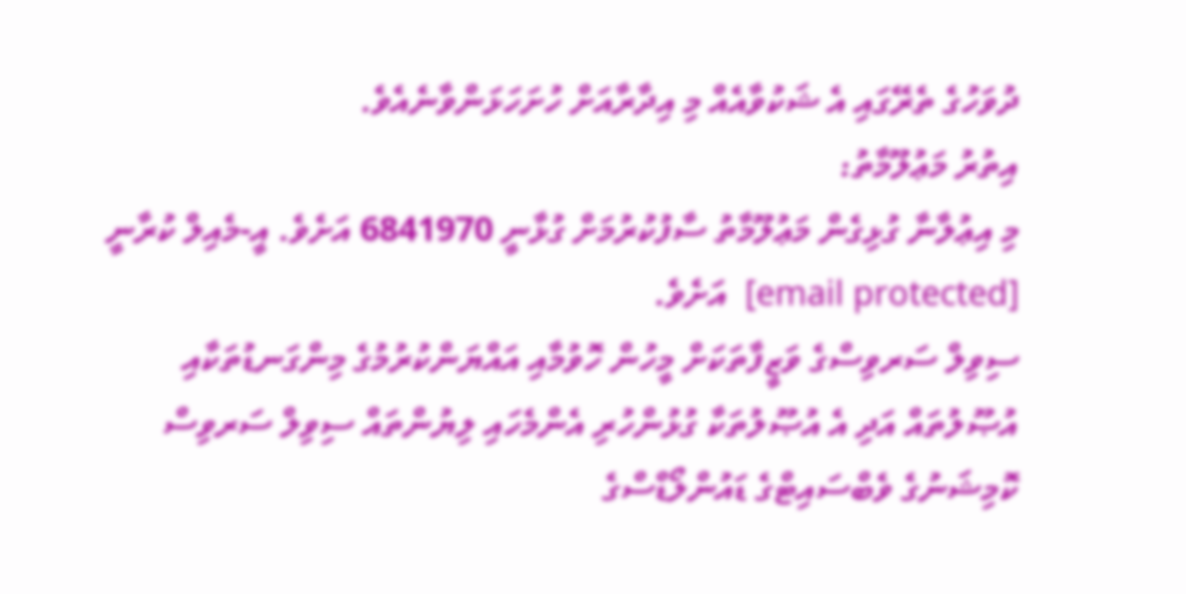ދުވަހުގެ ތެރޭގައި އެ ޝަކުވާއެއް މި އިދާރާއަށް ހުށަހަޅަންވާނެއެވެ.
އިތުރު މަޢުލޫމާތު:
މި އިޢުލާނާ ގުޅިގެން މަޢުލޫމާތު ސާފުކުރުމަށް ގުޅާނީ 6841970 އަށެވެ. އީ-މެއިލް ކުރާނީ [email protected]  އަށެވެ.
ސިވިލް ސަރވިސްގެ ވަޒީފާތަކަށް މީހުން ހޮވުމާއި އައްޔަންކުރުމުގެ މިންގަނޑުތަކާއި އުޞޫލުތައް އަދި އެ އުޞޫލުތަކާ ގުޅުންހުރި އެންމެހައި ލިޔުންތައް ސިވިލް ސަރވިސް ކޮމިޝަނުގެ ވެބްސައިޓްގެ ޑައުންލޯޑްސްގެ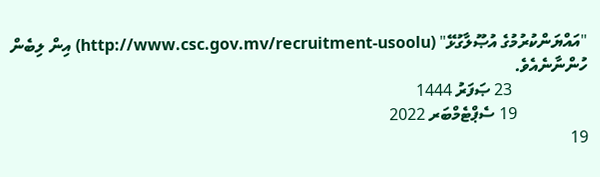"އައްޔަންކުރުމުގެ އުޞޫލާގުޅޭ" (http://www.csc.gov.mv/recruitment-usoolu) އިން ލިބެން ހުންނާނެއެވެ.
                  23 ޞަފަރު 1444
                 19 ސެޕްޓެމްބަރ 2022
19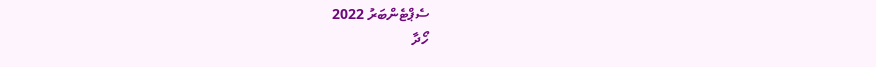ސެޕްޓެންބަރު 2022
ހޯދާ